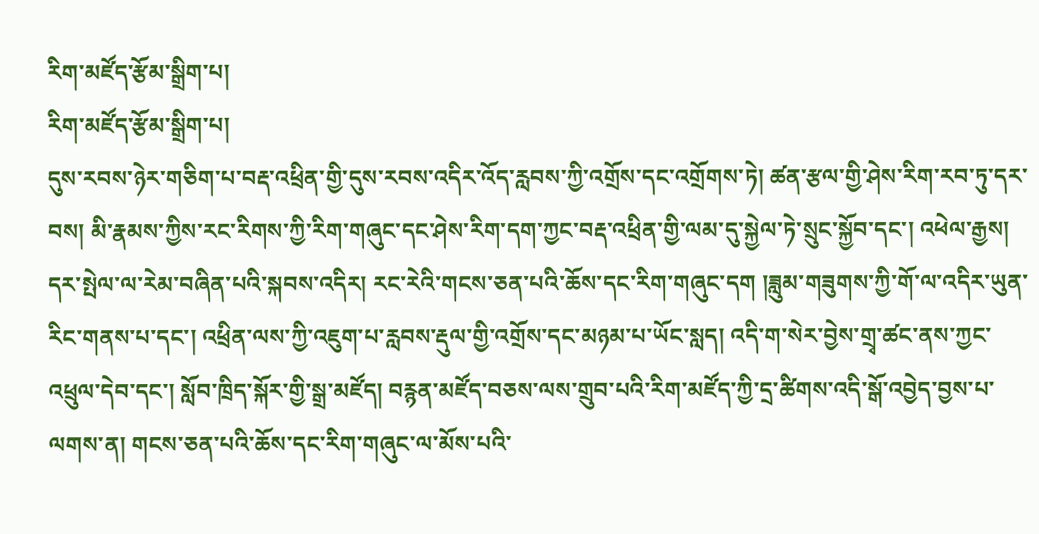རིག་མཛོད་རྩོམ་སྒྲིག་པ།
རིག་མཛོད་རྩོམ་སྒྲིག་པ།
དུས་རབས་ཉེར་གཅིག་པ་བརྡ་འཕྲིན་གྱི་དུས་རབས་འདིར་འོད་རླབས་ཀྱི་འགྲོས་དང་འགྲོགས་ཏེ། ཚན་རྩལ་གྱི་ཤེས་རིག་རབ་ཏུ་དར་བས། མི་རྣམས་ཀྱིས་རང་རིགས་ཀྱི་རིག་གཞུང་དང་ཤེས་རིག་དག་ཀྱང་བརྡ་འཕྲིན་གྱི་ལམ་དུ་སྐྱེལ་ཏེ་སྲུང་སྐྱོབ་དང་། འཕེལ་རྒྱས། དར་སྤེལ་ལ་རེམ་བཞིན་པའི་སྐབས་འདིར། རང་རེའི་གངས་ཅན་པའི་ཆོས་དང་རིག་གཞུང་དག །ཟླུམ་གཟུགས་ཀྱི་གོ་ལ་འདིར་ཡུན་རིང་གནས་པ་དང་། འཕྲིན་ལས་ཀྱི་འཇུག་པ་རླབས་རྡུལ་གྱི་འགྲོས་དང་མཉམ་པ་ཡོང་སླད། འདི་ག་སེར་བྱེས་གྲྭ་ཚང་ནས་ཀྱང་འཕྲུལ་དེབ་དང་། སློབ་ཁྲིད་སྐོར་གྱི་སྒྲ་མཛོད། བརྙན་མཛོད་བཅས་ལས་གྲུབ་པའི་རིག་མཛོད་ཀྱི་དྲ་ཚིགས་འདི་སྒོ་འབྱེད་བྱས་པ་ལགས་ན། གངས་ཅན་པའི་ཆོས་དང་རིག་གཞུང་ལ་མོས་པའི་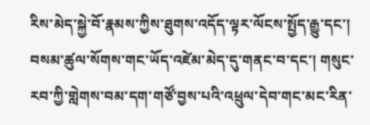རིས་མེད་སྐྱེ་བོ་རྣམས་ཀྱིས་ཐུགས་འདོད་ལྟར་ལོངས་སྤྱོད་རྒྱུ་དང་། བསམ་ཚུལ་སོགས་གང་ཡོད་འཛེམ་མེད་དུ་གནང་བ་དང་། གསུང་རབ་ཀྱི་གླེགས་བམ་དག་གཙོ་བྱས་པའི་འཕྲུལ་དེབ་གང་མང་རིན་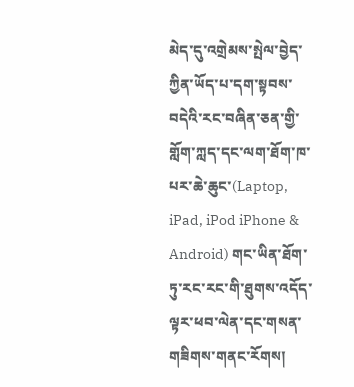མེད་དུ་འགྲེམས་སྤེལ་བྱེད་ཀྱིན་ཡོད་པ་དག་སྟབས་བདེའི་རང་བཞིན་ཅན་གྱི་གློག་ཀླད་དང་ལག་ཐོག་ཁ་པར་ཆེ་ཆུང་(Laptop, iPad, iPod iPhone & Android) གང་ཡིན་ཐོག་ཏུ་རང་རང་གི་ཐུགས་འདོད་ལྟར་ཕབ་ལེན་དང་གསན་གཟིགས་གནང་རོགས།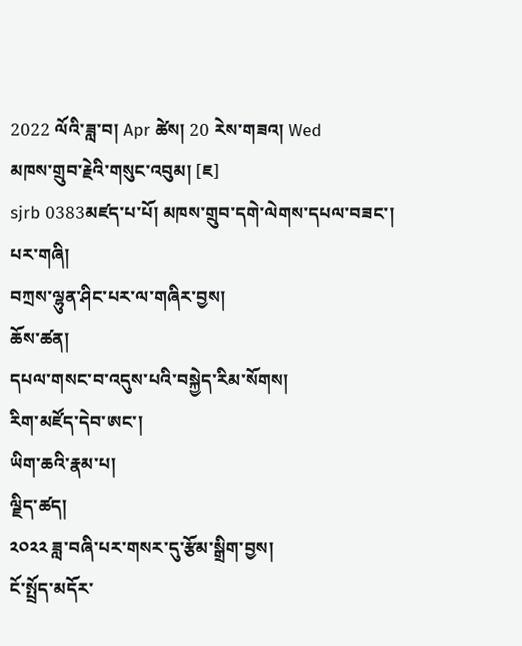2022 ལོའི་ཟླ་བ། Apr ཚེས། 20 རེས་གཟའ། Wed
མཁས་གྲུབ་རྗེའི་གསུང་འབུམ། [ཇ]
sjrb 0383མཛད་པ་པོ། མཁས་གྲུབ་དགེ་ལེགས་དཔལ་བཟང་།
པར་གཞི།
བཀྲས་ལྷུན་ཤིང་པར་ལ་གཞིར་བྱས།
ཆོས་ཚན།
དཔལ་གསང་བ་འདུས་པའི་བསྐྱེད་རིམ་སོགས།
རིག་མཛོད་དེབ་ཨང་།
ཡིག་ཆའི་རྣམ་པ།
ལྗིད་ཚད།
༢༠༢༢ ཟླ་བཞི་པར་གསར་དུ་རྩོམ་སྒྲིག་བྱས།
ངོ་སྤྲོད་མདོར་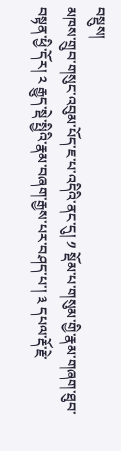བསྡུས།
མཁས་གྲུབ་གསུང་འབུམ་པོད་ཇ་པ་འདིའི་ནང་དུ། ༡ སྡོམ་པ་གསུམ་གྱི་རྣམ་གཞག་ཐུབ་བསྟན་ཕྱི་དོར། ༢ རྒྱུད་སྡེ་སྤྱིའི་རྣམ་བཞག་རྒྱས་པར་བཤད་པ་། ༣ དཔལ་རྡོ་རྗེ་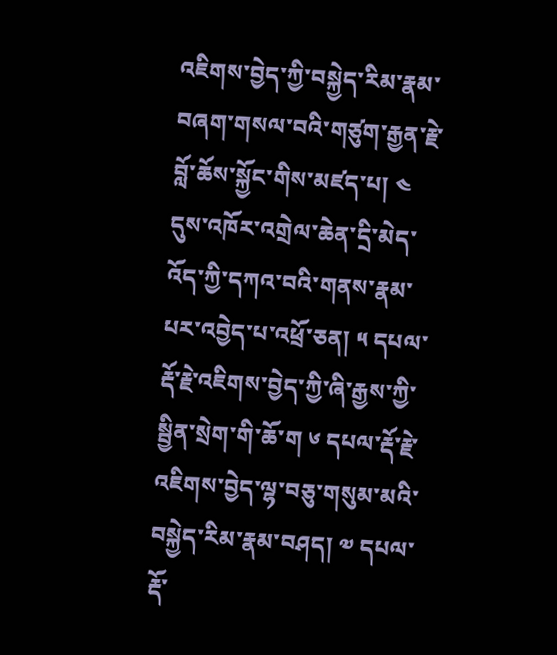འཇིགས་བྱེད་ཀྱི་བསྐྱེད་རིམ་རྣམ་བཞག་གསལ་བའི་གཙུག་རྒྱན་རྗེ་བློ་ཆོས་སྐྱོང་གིས་མཛད་པ། ༤ དུས་འཁོར་འགྲེལ་ཆེན་དྲི་མེད་འོད་ཀྱི་དཀའ་བའི་གནས་རྣམ་པར་འབྱེད་པ་འཕྲོ་ཅན། ༥ དཔལ་རྡོ་རྗེ་འཇིགས་བྱེད་ཀྱི་ཞི་རྒྱས་ཀྱི་སྦྱིན་སྲེག་གི་ཆོ་ག ༦ དཔལ་རྡོ་རྗེ་འཇིགས་བྱེད་ལྷ་བཅུ་གསུམ་མའི་བསྐྱེད་རིམ་རྣམ་བཤད། ༧ དཔལ་རྡོ་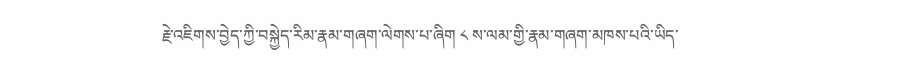རྗེ་འཇིགས་བྱེད་ཀྱི་བསྐྱེད་རིམ་རྣམ་གཞག་ལེགས་པ་ཞིག ༨ ས་ལམ་གྱི་རྣམ་གཞག་མཁས་པའི་ཡིད་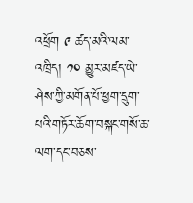འཕྲོག ༩ ཚད་མའི་ལམ་འཁྲིད། ༡༠ མྱུར་མཛད་ཡེ་ཤེས་ཀྱི་མགོན་པོ་ཕྱག་དྲུག་པའི་གཏོར་ཆོག་བསྐང་གསོ་ཆ་ལག་དང་བཅས་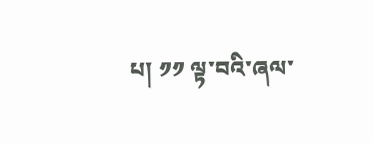པ། ༡༡ ལྟ་བའི་ཞལ་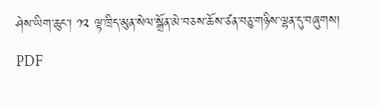ཤེས་ཡིག་ཆུང་། ༡༢ ལྟ་ཁྲིད་མུན་སེལ་སྒྲོན་མེ་བཅས་ཆོས་ཙན་བཅུ་གཉིས་ལྷན་དུ་བཞུགས།
PDF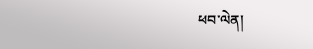ཕབ་ལེན།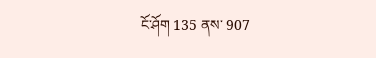ངོ་ཤོག 135 ནས་ 907